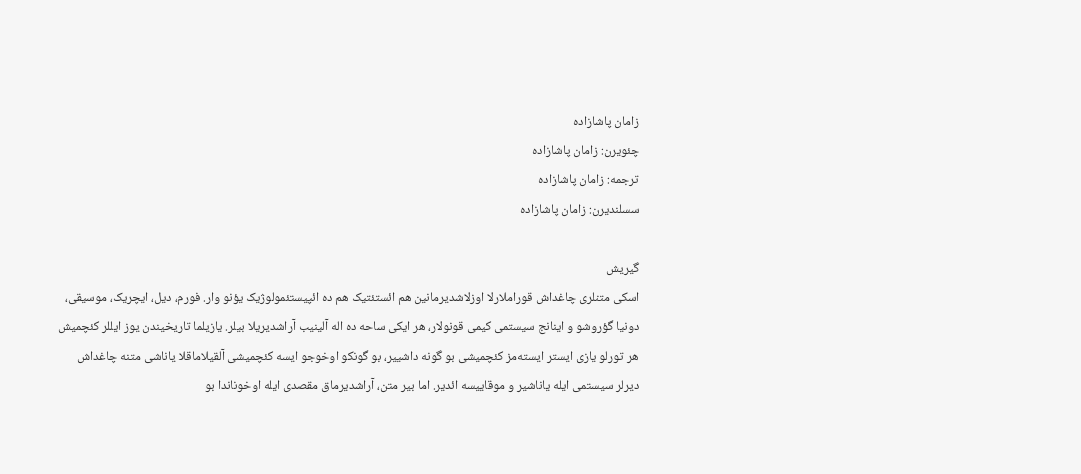زامان پاشازاده
چئویرن: زامان پاشازاده
ترجمه: زامان پاشازاده
سسلندیرن: زامان پاشازاده

گیریش
اسکی متنلری چاغداش قوراملارلا اوزلاشدیرمانین هم ائستئتیک هم ده ائپیستئمولوژیک یؤنو وار. فورم، دیل، ایچریک، موسیقی، دونیا گؤروشو و اینانج سیستمی کیمی قونولار، هر ایکی ساحه ده اله آلینیب آراشدیریلا بیلر. یازیلما تاریخیندن یوز ایللر کئچمیش هر تورلو یازی ایستر ایسته‌مز کئچمیشی بو گونه داشییر، بو گونکو اوخوجو ایسه کئچمیشی آلقیلاماقلا یاناشی متنه چاغداش دیرلر سیستمی ایله یاناشیر و موقاییسه‌ ائدیر. اما بیر متن، آراشدیرماق مقصدی ایله اوخوناندا بو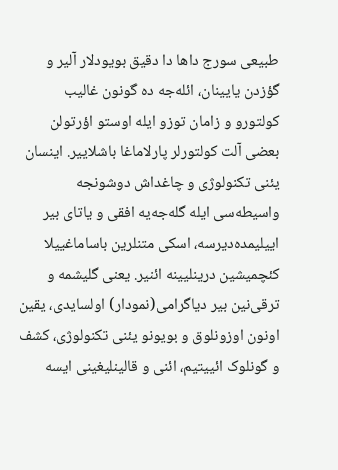طبیعی سورج داها دا دقیق بویودلار آلیر و گؤزدن یایینان، ائله‌جه ده گونون غالیب کولتورو و زامان توزو ایله اوستو اؤرتولن بعضی آلت کولتورلر پارلاماغا باشلاییر. اینسان یئنی تکنولوژی و چاغداش دوشونجه واسیطه‌سی ایله گله‌جه‌یه افقی و یاتای بیر اییلیمده‌دیرسه، اسکی متنلرین باساماغییلا کئچمیشین درینلیینه ائنیر. یعنی گلیشمه‌ و ترقی‌نین بیر دیاگرامی(نمودار) اولسایدی، یقین اونون اوزونلوق و بویونو یئنی تکنولوژی، کشف و گونلوک ائییتیم، ائنی و قالینلیغینی ایسه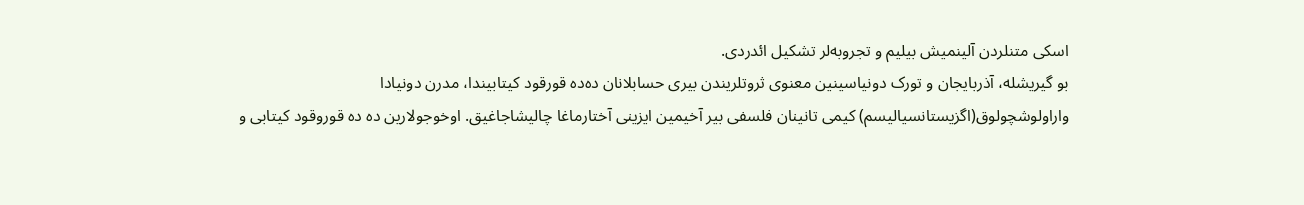اسکی متنلردن آلینمیش بیلیم و تجروبه‌لر تشکیل ائدردی.
بو گیریشله، آذربایجان و تورک دونیاسینین معنوی ثروتلریندن بیری حسابلانان ده‌ده‌ قورقود کیتابیندا، مدرن دونیادا واراولوشچولوق(اگزیستانسیالیسم) کیمی تانینان فلسفی بیر آخیمین ایزینی آختارماغا چالیشاجاغیق. اوخوجولارین ده ده قوروقود کیتابی و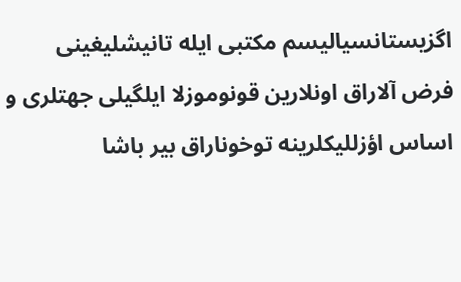اگزیستانسیالیسم مکتبی ایله تانیشلیغینی فرض آلاراق اونلارین قونوموزلا ایلگیلی جهتلری و اساس اؤزللیکلرینه توخوناراق بیر باشا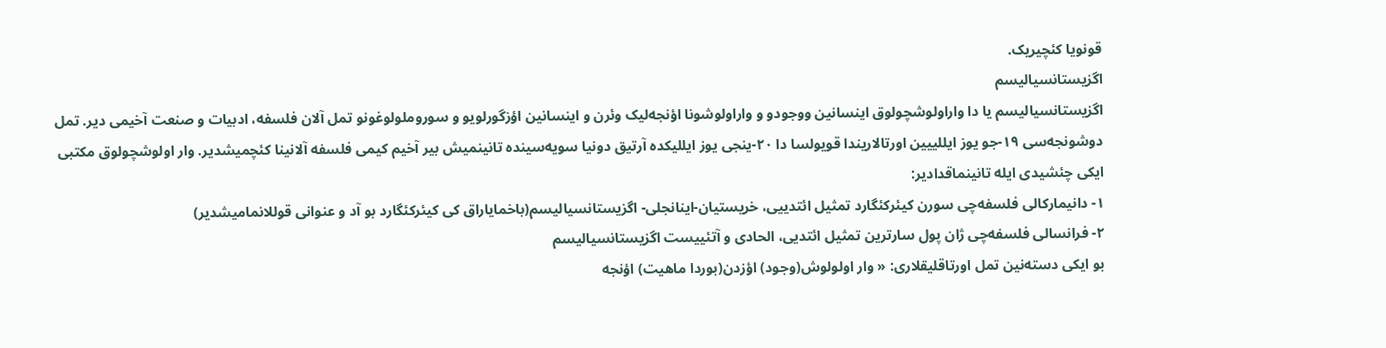قونویا کئچیریک.
اگزیستانسیالیسم
اگزیستانسیالیسم یا دا واراولوشچولوق اینسانین ووجودو و واراولوشونا اؤنجه‌لیک وئرن و اینسانین اؤزگورلویو و سوروملولوغونو تمل آلان فلسفه، ادبیات و صنعت آخیمی دیر. تمل دوشونجه‌سی ۱۹-جو یوز ایللییین اورتالاریندا قویولسا دا ۲۰-ینجی یوز ایللیکده آرتیق دونیا سویه‌سینده تانینمیش بیر آخیم کیمی فلسفه آلانینا کئچمیشدیر. وار اولوشچولوق مکتبی ایکی چئشیدی ایله تانینماقدادیر:
۱- دانیمارکالی فلسفه‌چی سورن کیئرکئگارد تمثیل ائتدییی، خریستیان-اینانجلی- اگزیستانسیالیسم(باخمایاراق کی کیئرکئگارد بو آد و عنوانی قوللانمامیشدیر)
۲- فرانسالی فلسفه‌چی ژان پول سارترین تمثیل ائتدیی، الحادی و آتئییست اگزیستانسیالیسم
بو ایکی دسته‌نین تمل اورتاقلیقلاری: « وار اولولوش(وجود) اؤزدن(بوردا ماهیت) اؤنجه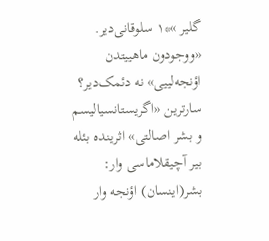گلیر »*۱ سلوقانی‌دیر.
«ووجودون ماهییتدن اؤنجه‌لییی» نه دئمک‌دیر؟
سارترین «اگریستانسیالیسم و بشر اصالتی» اثرینده بئله بیر آچیقلاماسی وار: بشر(اینسان) اؤنجه وار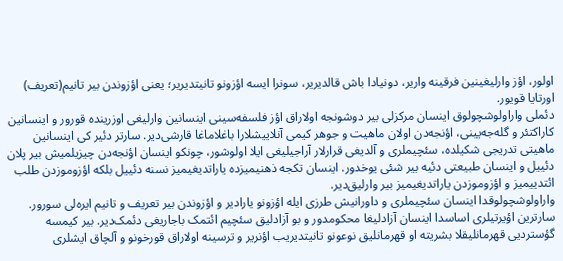اولور، اؤز وارلیغینین فرقینه واریر، دونیادا باش قالدیریر، سونرا ایسه اؤزونو تانیتدیریر؛ یعنی اؤزوندن بیر تانیم(تعریف) اورتایا قویور.
دئملی واراولوشچولوق اینسان مرکزلی بیر دوشونجه‌ اولاراق اؤز فلسفه‌سینی اینسانین وارلیغی اوزرینده قورور و اینسانین کاراکتئر و گله‌جه‌یینی، اؤنجه‌‌دن اولان ماهیت و جوهر کیمی آنلاییشلارا باغلاماغا قارشی‌دیر. سارتر دئیر کی اینسانین ماهیتی تدریجی شکیلده، سئچیملری و آلدیغی قرارلار آراجیلیغی ایلا اولوشور، چونکو اینسان اؤنجه‌دن چیزیلمیش بیر پلان دئییل و اینسان طبیعتی دئیه بیر شئی یوخدور. اینسان تکجه ذهنیمیزده یاراتدیغیمیز نسنه دئییل بلکه اؤزوموزدن طلب ائتدییمیز و اؤزوموزدن یاراتدیغیمیز بیر وارلیق‌دیر.
واراولوشچولوقدا اینسان سئچیملری و داورانیش طرزی ایله اؤزونو یارادیر و اؤزوندن بیر تعریف و تانیم ایره‌لی سورور. سارترین اؤیرتیلری اساسدا اینسان آزادلیغا محکومدور و بو آزادلیق سئچیم ائتمک باجاریغی دئمک‌دیر. بیر کیمسه گؤستردیی قهرمانلیقلا بشریته او قهرمانلیق نوعونو تانیتدیریب اؤنریر و ترسینه اولاراق قورخونو و آلچاق ایشلری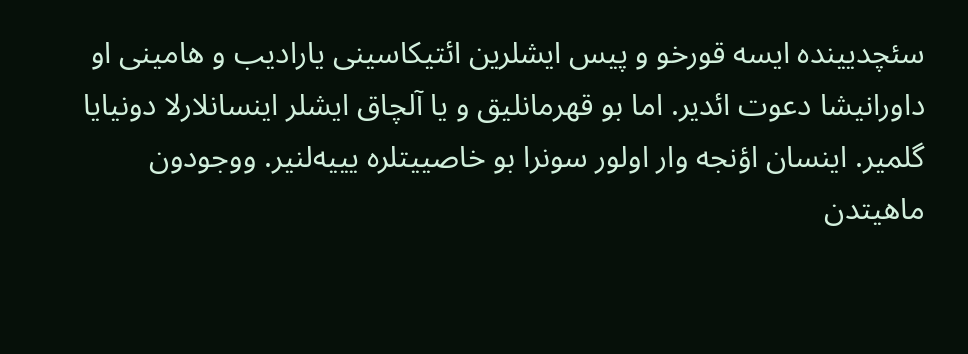سئچدیینده ایسه قورخو و پیس ایشلرین ائتیکاسینی یارادیب و هامینی او داورانیشا دعوت ائدیر. اما بو قهرمانلیق و یا آلچاق ایشلر اینسانلارلا دونیایا گلمیر. اینسان اؤنجه وار اولور سونرا بو خاصییتلره یییه‌لنیر. ووجودون ماهیتدن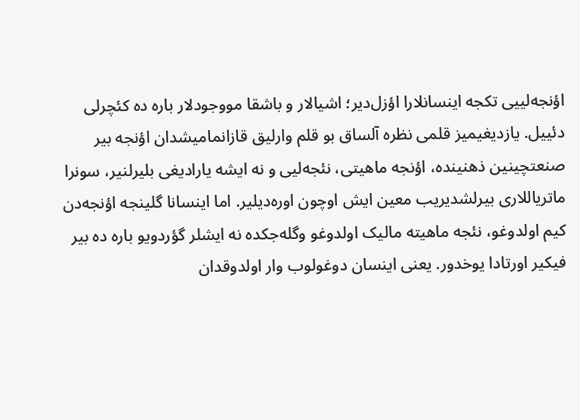اؤنجه‌لییی تکجه اینسانلارا اؤزل‌دیر؛ اشیالار و باشقا مووجودلار باره ده کئچرلی دئییل. یازدیغیمیز قلمی نظره آلساق بو قلم وارلیق قازانمامیشدان اؤنجه بیر صنعتچینین ذهنینده، اؤنجه ماهیتی، نئجه‌لیی و نه ایشه یارادیغی بلیرلنیر، سونرا ماتریاللاری بیرلشدیریب معین ایش اوچون اوره‌دیلیر. اما اینسانا گلینجه اؤنجه‌دن کیم اولدوغو، نئجه ماهیته مالیک اولدوغو وگله‌جکده نه ایشلر گؤردویو باره ده بیر فیکیر اورتادا یوخدور. یعنی اینسان دوغولوب وار اولدوقدان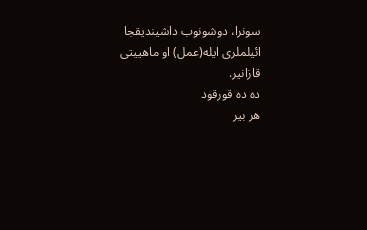سونرا، دوشونوب داشیندیقجا ائیلملری ایله(عمل) او ماهییتی قازانیر.
ده ده قورقود
هر بیر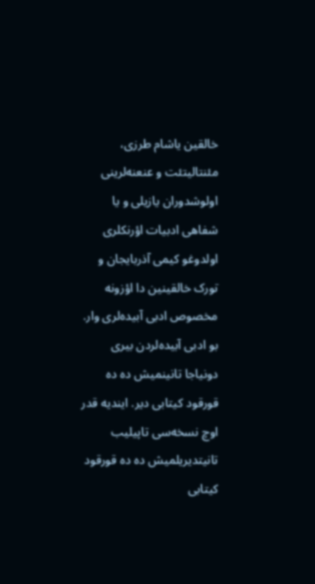خالقین یاشام طرزی، مئنتالیتئت و عنعنه‌لرینی اولوشدوران یازیلی و یا شفاهی ادبیات اؤرنکلری اولدوغو کیمی آذربایجان و تورک خالقینین دا اؤزونه مخصوص ادبی آبیده‌لری وار. بو ادبی آبیده‌لردن بیری دونیاجا تانینمیش ده ده قورقود کیتابی دیر. ایندیه قدر اوچ نسخه‌سی تاپیلیب تانیتدیریلمیش ده ده قورقود کیتابی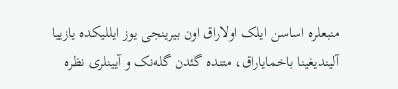منبعلره اساسن ایلک اولاراق اون بیرینجی یوز ایللیکده یازییا آلیندیغینا باخمایاراق، متنده گئدن گله‌نک و آیینلری نظره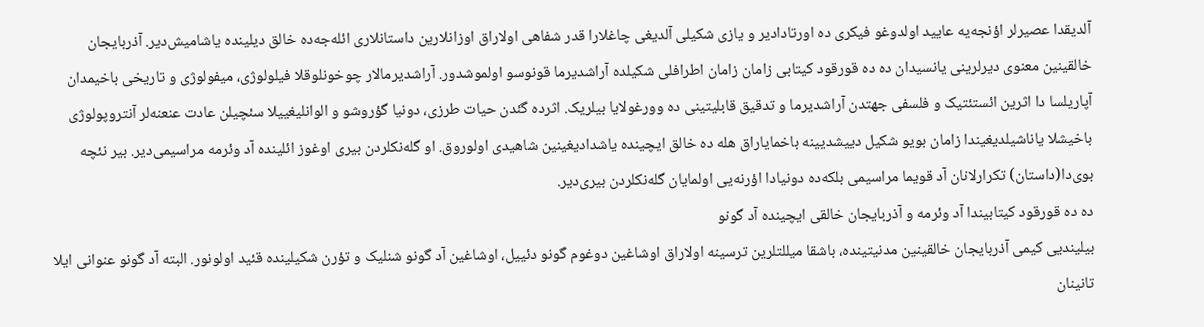آلدیقدا عصیرلر اؤنجه‌یه عایید اولدوغو فیکری ده اورتادادیر و یازی شکیلی آلدیغی چاغلارا قدر شفاهی اولاراق اوزانلارین داستانلاری ائله‌جه‌ده خالق دیلینده یاشامیش‌دیر. آذربایجان خالقینین معنوی دیرلرینی یانسیدان ده ده قورقود کیتابی زامان زامان اطرافلی شکیلده آراشدیرما قونوسو اولموشدور. آراشدیرمالار چوخونلوقلا فیلولوژی، میفولوژی و تاریخی باخیمدان آپاریلسا دا اثرین ائستئتیک و فلسفی جهتدن آراشدیرما و تدقیق قابلیتینی ده وورغولایا بیلریک. اثرده گئدن حیات طرزی، دونیا گؤروشو و الوانلیغییلا سئچیلن عادت عنعنه‌لر آنتروپولوژی باخیشلا یاناشیلدیغیندا زامان بویو شکیل دییشدیینه باخمایاراق هله ده خالق ایچینده یاشدادیغینین شاهیدی اولوروق. او گله‌نکلردن بیری اوغوز ائلینده آد وئرمه مراسیمی‌دیر. بیر نئچه بوی‌دا(داستان) تکرارلانان آد قویما مراسیمی بلکه‌ده دونیادا اؤرنه‌یی اولمایان گله‌نکلردن بیری‌دیر.
ده ده قورقود کیتابیندا آد وئرمه و آذربایجان خالقی ایچینده آد گونو
بیلیندیی کیمی آذربایجان خالقینین مدنیتینده، باشقا میللتلرین ترسینه اولاراق اوشاغین دوغوم گونو دئییل، اوشاغین آد گونو شنلیک و تؤرن شکیلینده قئید اولونور. البته آد گونو عنوانی ایلا تانینان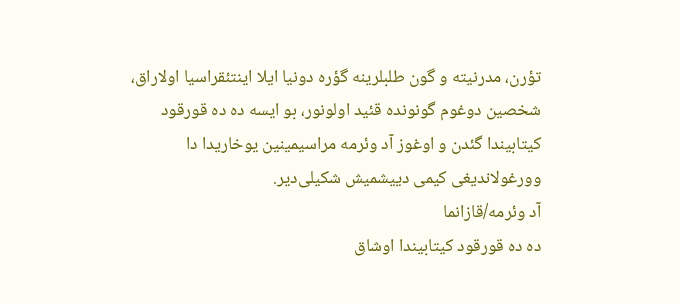تؤرن، مدرنیته و گون طلبلرینه گؤره دونیا ایلا اینتئقراسیا اولاراق، شخصین دوغوم گونونده قئید اولونور، بو ایسه ده ده قورقود کیتابیندا گئدن و اوغوز آد وئرمه مراسیمینین یوخاریدا دا وورغولاندیغی کیمی دییشمیش شکیلی‌دیر.
آد وئرمه/قازانما
ده ده قورقود کیتابیندا اوشاق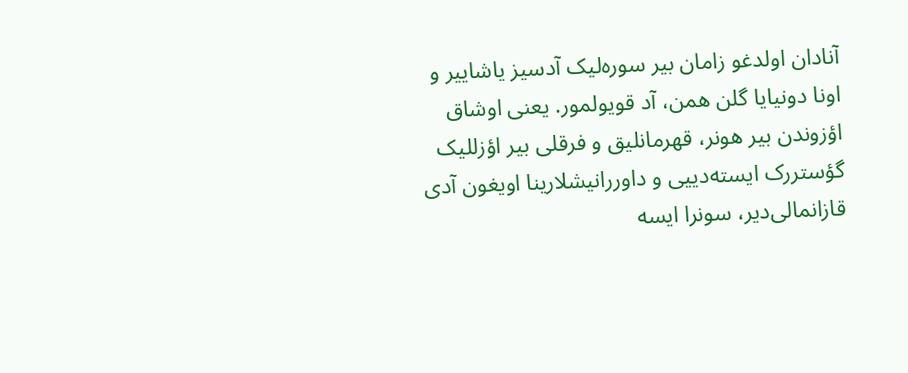آنادان اولدغو زامان بیر سوره‌لیک آدسیز یاشاییر و اونا دونیایا گلن همن، آد قویولمور. یعنی اوشاق اؤزوندن بیر هونر، قهرمانلیق و فرقلی بیر اؤزللیک گؤستررک ایسته‌دییی و داوررانیشلارینا اویغون آدی قازانمالی‌دیر، سونرا ایسه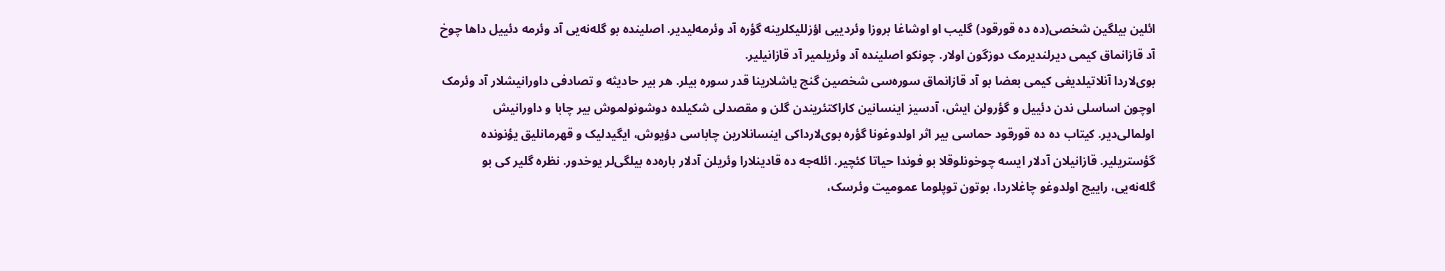ائلین بیلگین شخصی(ده ده قورقود) گلیب او اوشاغا بروزا وئردییی اؤزللیکلرینه گؤره آد وئرمه‌لیدیر. اصلینده بو گله‌نه‌یی آد وئرمه دئییل داها چوخ آد قازانماق کیمی دیرلندیرمک دوزگون اولار. چونکو اصلینده آد وئریلمیر آد قازانیلیر.
بوی‌لاردا آنلاتیلدیغی کیمی بعضا بو آد قازانماق سوره‌سی شخصین گنج یاشلارینا قدر سوره بیلر. هر بیر حادیثه و تصادفی داورانیشلار آد وئرمک اوچون اساسلی ندن دئییل و گؤرولن ایش، آدسیز اینسانین کاراکتئریندن گلن و مقصدلی شکیلده دوشونولموش بیر چابا و داورانیش اولمالی‌دیر. کیتاب ده ده قورقود حماسی بیر اثر اولدوغونا گؤره بوی‌لارداکی اینسانلارین چاباسی دؤیوش، ایگیدلیک و قهرمانلیق یؤنونده گؤستریلیر. قازانیلان آدلار ایسه چوخونلوقلا بو فوندا حیاتا کئچیر. ائله‌جه ده قادینلارا وئریلن آدلار باره‌ده بیلگی‌لر یوخدور. نظره گلیر کی بو گله‌نه‌یی، راییج اولدوغو چاغلاردا، بوتون توپلوما عمومیت وئرسک،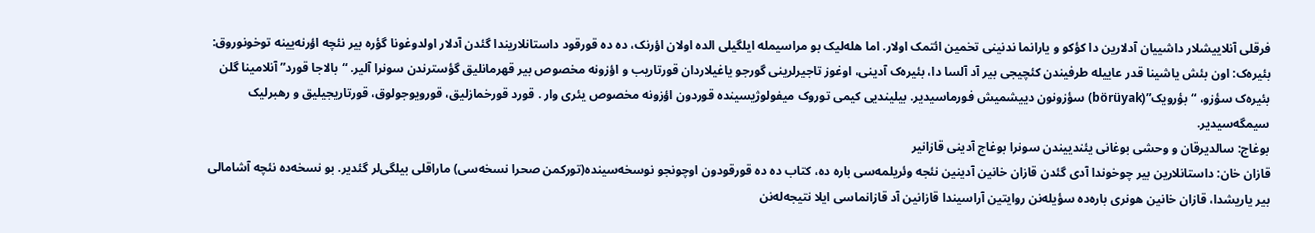فرقلی آنلاییشلار داشییان آدلارین دا کؤکو و یارانما ندنینی تخمین ائتمک اولار. اما هله‌لیک بو مراسیمله ایلگیلی الده اولان اؤرنک، ده ده قورقود داستانلاریندا گئدن آدلار اولدوغونا گؤره بیر نئچه اؤرنه‌یینه توخونوروق:
بئیره‌‌‌‌‌‌‌‌‌‌‌‌‌‌‌‌‌‌‌‌‌‌‌‌‌‌‌‌‌‌‌‌‌‌‌‌‌‌‌ک: اون بئش یاشینا قدر عاییله طرفیندن کئچیجی بیر آد آلسا دا، بئیره‌ک آدینی، اوغوز تاجیرلرینی گورجو یاغیلاردان قورتاریب و اؤزونه مخصوص بیر قهرمانلیق گؤسترندن سونرا آلیر. “بالاجا قورد” آنلامینا گلن بئیره‌ک سؤزو، “بؤرو‌یک”(börüyak) سؤزونون دییشمیش فورماسیدیر. بیلیندیی کیمی توروک میفولو‌ژیسینده قوردون اؤزونه مخصوص یئری وار . قورد قورخمازلیق، قورویوجولوق، قورتاریجیلیق و رهبرلیک سیمگه‌سیدیر.
بوغاج: سالدیرقان و وحشی بوغانی یئندییندن سونرا بوغاج آدینی قازانیر
قازان خان: داستانلارین بیر چوخوندا آدی گئدن قازان خانین آدینین نئجه وئریلمه‌سی باره ده، کتاب ده ده قورقودون اوچونجو نوسخه‌سینده(تورکمن صحرا نسخه‌سی) ماراقلی بیلگی‌لر گئدیر. بو نسخه‌ده نئچه آشامالی بیر یاریشدا، قازان خانین هونری باره‌ده سؤیله‌نن روایتین آراسیندا قازانین آد قازانماسی ایلا نتیجه‌له‌نن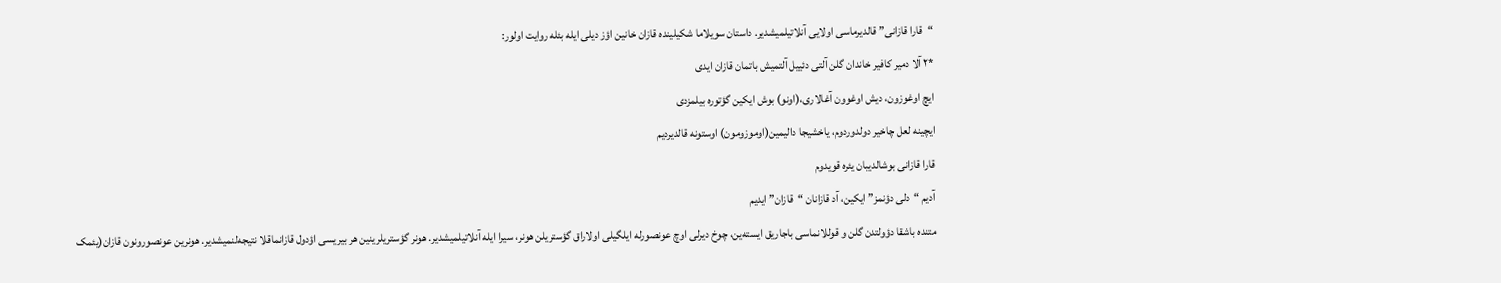“قارا قازانی” قالدیرماسی اولایی آنلاتیلمیشدیر. داستان سویلاما شکیلینده قازان خانین اؤز دیلی ایله بئله روایت اولور:
*۲ آلا دمیر کافیر خاندان گلن آلتی دئییل آلتمیش باتمان قازان ایدی
ایچ اوغوزون، دیش اوغوون آغالاری،(اونو) بوش ایکین گؤتوره بیلمزدی
ایچینه لعل چاخیر دولدوردوم، یاخشیجا دالیمین(اوموزومون) اوستونه قالدیردیم
قارا قازانی بوشالدیبان یئره قویدوم
آدیم “دلی دؤنمز” ایکین، آد قازانان “قازان” ایدیم
متنده باشقا دؤولتدن گلن و قوللانماسی باجاریق ایسته‌ین، چوخ دیرلی اوچ عونصورله ایلگیلی اولاراق گؤستریلن هونر، سیرا ایله آنلاتیلمیشدیر. هونر گؤستریلرینین هر بیریسی اؤدول قازانماقلا نتیجه‌لنمیشدیر. هونرین عونصورونون قازان(یئمک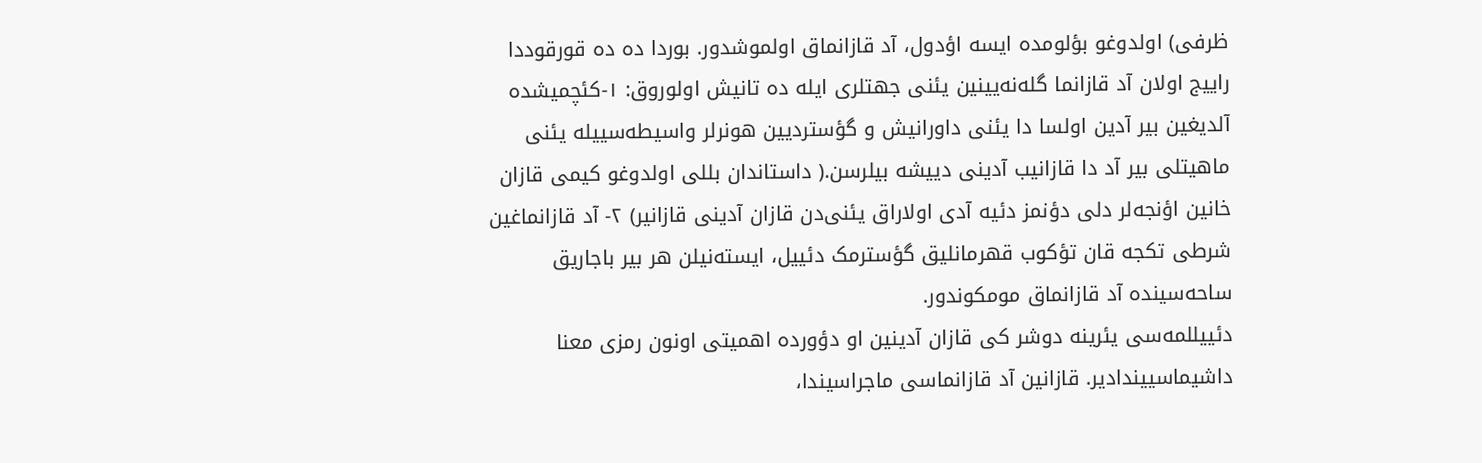ظرفی) اولدوغو بؤلومده ایسه اؤدول، آد قازانماق اولموشدور. بوردا ده ده قورقوددا راییج اولان آد قازانما گله‌نه‌یینین یئنی جهتلری ایله ده تانیش اولوروق: ۱-کئچمیشده آلدیغین بیر آدین اولسا دا یئنی داورانیش و گؤستردیین هونرلر واسیطه‌سییله یئنی ماهیتلی بیر آد دا قازانیب آدینی دییشه بیلرسن.( داستاندان بللی اولدوغو کیمی قازان خانین اؤنجه‌لر دلی دؤنمز دئیه آدی اولاراق یئنی‌دن قازان آدینی قازانیر) ۲- آد قازانماغین شرطی تکجه قان تؤکوب قهرمانلیق گؤسترمک دئییل، ایسته‌نیلن هر بیر باجاریق ساحه‌سینده آد قازانماق مومکوندور.
دئییللمه‌سی یئرینه دوشر کی قازان آدینین او دؤورده اهمیتی اونون رمزی معنا داشیماسییندادیر. قازانین آد قازانماسی ماجراسیندا،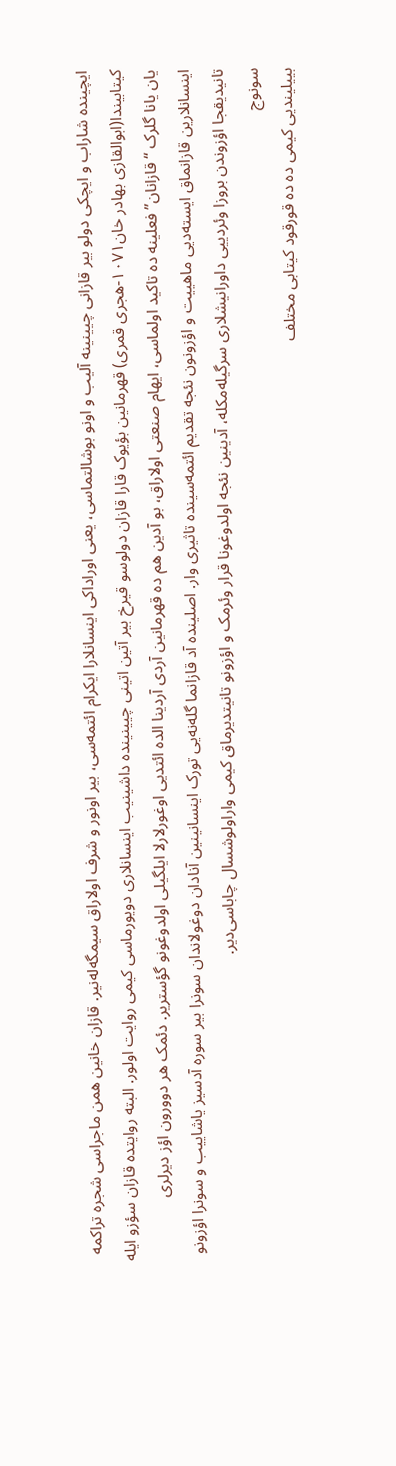ایچینده‌ شاراب و ایچکی دولو بیر قازانی چیینینه آلیب و اونو بوشالتماسی، یعنی اوراداکی اینسانلارا ایکرام ائتمه‌سی، بیر اونور و شرف اولاراق سیمگه‌له‌نیر. قازان خانین همن ماجراسی شجره تراکمه کیتابیندا(ابوالقازی بهادر خان۱۰۷۱-هجری قمری) قهرمانین بؤیوک قارا قازان دولوسو قیرخ بیر آتین اتینی چیینینده داشینیب اینسانلاری دویورماسی کیمی روایت اولور. البته روایتده قازان سؤزو ایله یان یانا گلرک “قازانان” فعلینه ده تاکید اولماسی، ایهام صنعتی اولاراق، بو آدین هم ده قهرمانین آردی آردینا الده ائتدیی اوغورلارلا ایلگیلی اولدوغونو گؤستریر. دئمک هر دوورون اؤز دیرلری اینسانلارین قازانماق ایسته‌دیی ماهییت و اؤزونون نئجه تقدیم ائتمه‌سینده تاثیری وار. اصلینده آد قازانما گله‌نه‌یی تورک اینسانینین آنادان دوغولاندان سونرا بیر سوره آدسیز یاشاییب و سونرا اؤزونو تانیدیقجا اؤزوندن بروزا وئردییی داورانیشلاری سرگیله‌مکله، آدینین نئجه اولدوغونا قرار وئرمک و اؤزونو تانیتدیرماق کیمی واراولوشسال چاباسی‌دیر.
سونوج
بییلیندیی کیمی ده ده قورقود کیتابی مختلف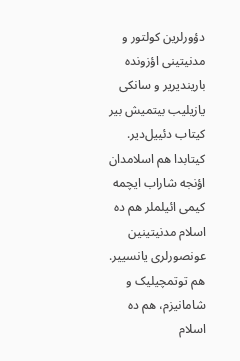دؤور‌لرین کولتور و مدنیتینی اؤزونده باریندیریر و سانکی یازیلیب بیتمیش بیر کیتاب دئییل‌دیر. کیتابدا هم اسلامدان اؤنجه شاراب ایچمه کیمی ائیلملر هم ده اسلام مدنیتینین عونصورلری یانسییر. هم توتمچیلیک و شامانیزم، هم ده اسلام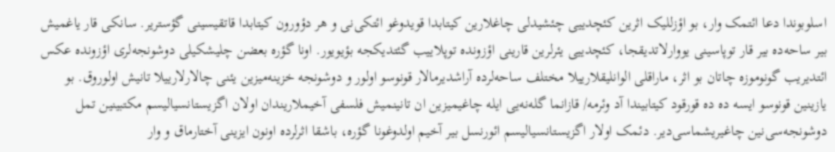اسلوبوندا دعا ائتمک وار، بو اؤزللیک اثرین کئچدییی چئشیدلی چاغلارین کیتابدا قویدوغو ائتکی‌نی و هر دؤورون کیتابدا قاتقیسینی گؤستریر. سانکی قار یاغمیش بیر ساحه‌ده بیر قار توپاسینی یووارلاتدیقجا، کئچدییی یئرلرین قارینی اؤزونده توپلاییب گئتدیکجه بؤیویور. اونا گؤره بعضن چلیشکیلی دوشونجه‌لری اؤزونده عکس ائتدیریب گونوموزه چاتان بو اثر، ماراقلی الوانلیقلارییلا مختلف ساحه‌لرده آراشدیرمالار قونوسو اولور و دوشونجه خزینه‌میزین یئنی چالارلارییلا تانیش اولوروق. بو یازینین قونوسو ایسه ده ده قورقود کیتابیندا آد وئرمه/ قازانما گله‌نه‌یی ایله چاغیمیزین ان تانینمیش فلسفی آخیملاریندان اولان اگزیستانسیالیسم مکتبینین تمل دوشونجه‌سی‌نین چاغیریشماسی‌دیر. دئمک اولار اگزیستانسیالیسم ائورنسل بیر آخیم اولدوغونا گؤره، باشقا اثرلرده اونون ایزینی آختارماق و وار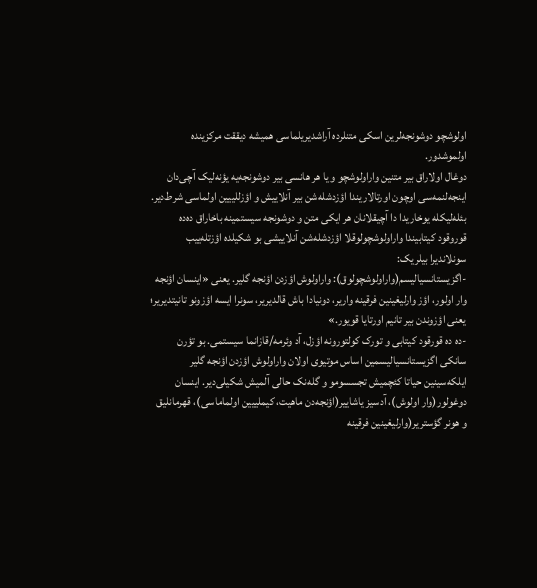اولوشچو دوشونجه‌لرین اسکی متنلرده آراشدیریلماسی همیشه دیققت مرکزینده اولموشدور.
دوغال اولاراق بیر متنین واراولوشچو و یا هر هانسی بیر دوشونجه‌یه یؤنه‌لیک آچی‌دان اینجه‌لنمه‌سی اوچون اورتالاریندا اؤزدشله‌شن بیر آنلاییش و اؤزللییین اولماسی شرط‌دیر. بئله‌لیکله یوخاریدا دا آچیقلانان هر ایکی متن و دوشونجه سیستمینه باخاراق ده‌ده‌ قوروقود کیتابیندا واراولوشچولوقلا اؤزدشله‌شن آنلاییشی بو شکیلده اؤزتله‌ییب سونلاندیرا بیلریک:
-اگزیستانسیالیسم(واراولوشچولوق): واراولوش اؤزدن اؤنجه گلیر. یعنی «اینسان اؤنجه وار اولور، اؤز وارلیغینین فرقینه واریر، دونیادا باش قالدیریر، سونرا ایسه اؤزونو تانیتدیریر؛ یعنی اؤزوندن بیر تانیم اورتایا قویور.»
-ده ده قورقود کیتابی و تورک کولتورونه اؤزل، آد وئرمه/قازانما سیستمی. بو تؤرن سانکی اگزیستانسیالیسمین اساس موتیوی اولان واراولوش اؤزدن اؤنجه گلیر ایلکه‌سینین حیاتا کئچمیش تجسسومو و گله‌نک حالی آلمیش شکیلی‌دیر. اینسان دوغولور(وار اولوش)، آدسیز یاشاییر(اؤنجه‌دن ماهیت، کیملییین اولماماسی)، قهرمانلیق و هونر گؤستریر(وارلیغینین فرقینه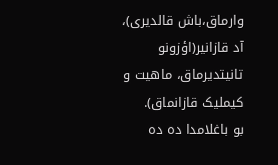وارماق،باش قالدیری)، آد قازانیر(اؤزونو تانیتدیرماق، ماهیت و کیملیک قازانماق).
بو باغلامدا ده ده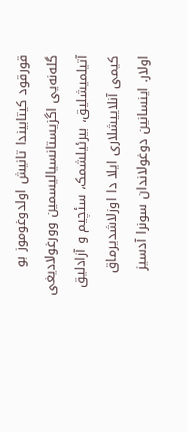قورقود کیتابیندا تانیش اولدوغوموز بو گله‌نه‌یی اگزیستانسیالیسمین وورغولادیغی آتیلمیشلیق، بیرئیلشمک، سئچیم و آزادلیق کیمی آنلاییشلاری ایلا دا اوزلاشدیرماق اولار. اینسانین دوغولاندان سونرا آدسیز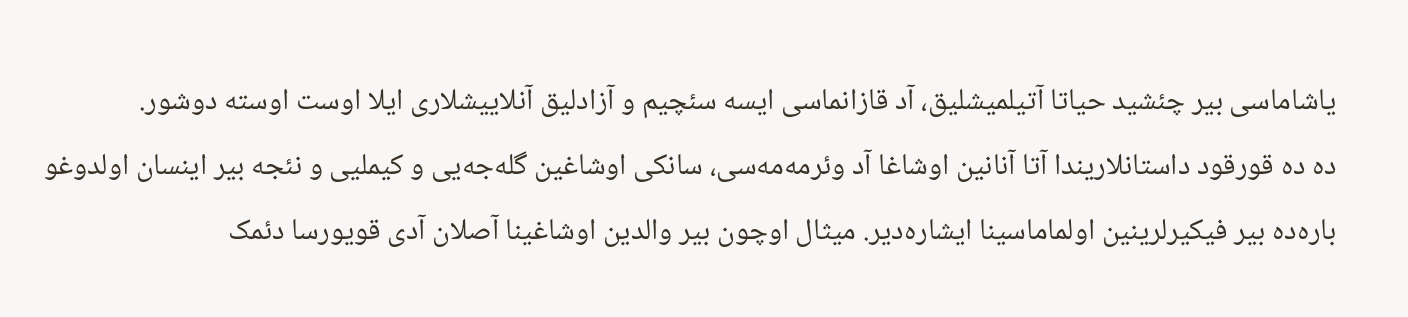یاشاماسی بیر چئشید حیاتا آتیلمیشلیق، آد قازانماسی ایسه سئچیم و آزادلیق آنلاییشلاری ایلا اوست اوسته دوشور.
ده ده قورقود داستانلاریندا آتا آنانین اوشاغا آد وئرمه‌مه‌سی، سانکی اوشاغین گله‌جه‌یی و کیملیی و نئجه بیر اینسان اولدوغو باره‌ده بیر فیکیرلرینین اولماماسینا ایشاره‌دیر. میثال اوچون بیر والدین اوشاغینا آصلان آدی قویورسا دئمک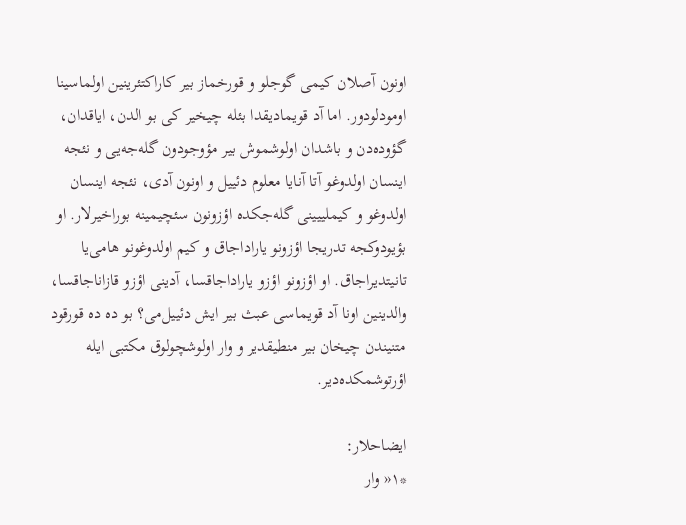اونون آصلان کیمی گوجلو و قورخماز بیر کاراکتئرینین اولماسینا اومودلودور. اما آد قویمادیقدا بئله چیخیر کی بو الدن، ایاقدان، گؤوده‌دن و باشدان اولوشموش بیر مؤوجودون گله‌جه‌یی و نئجه اینسان اولدوغو آتا آنایا معلوم دئییل و اونون آدی، نئجه اینسان اولدوغو و کیملییینی گله‌جکده اؤزونون سئچیمینه بوراخیرلار. او بؤیودوکجه تدریجا اؤزونو یاراداجاق و کیم اولدوغونو هامی‌یا تانیتدیراجاق. او اؤزونو اؤزو یاراداجاقسا، آدینی اؤزو قازاناجاقسا، والدینین اونا آد قویماسی عبث بیر ایش دئییل‌می؟ بو ده ده قورقود متنیندن چیخان بیر منطیقدیر و وار اولوشچولوق مکتبی ایله اؤرتوشمکده‌دیر.

ایضاحلار:
*۱« وار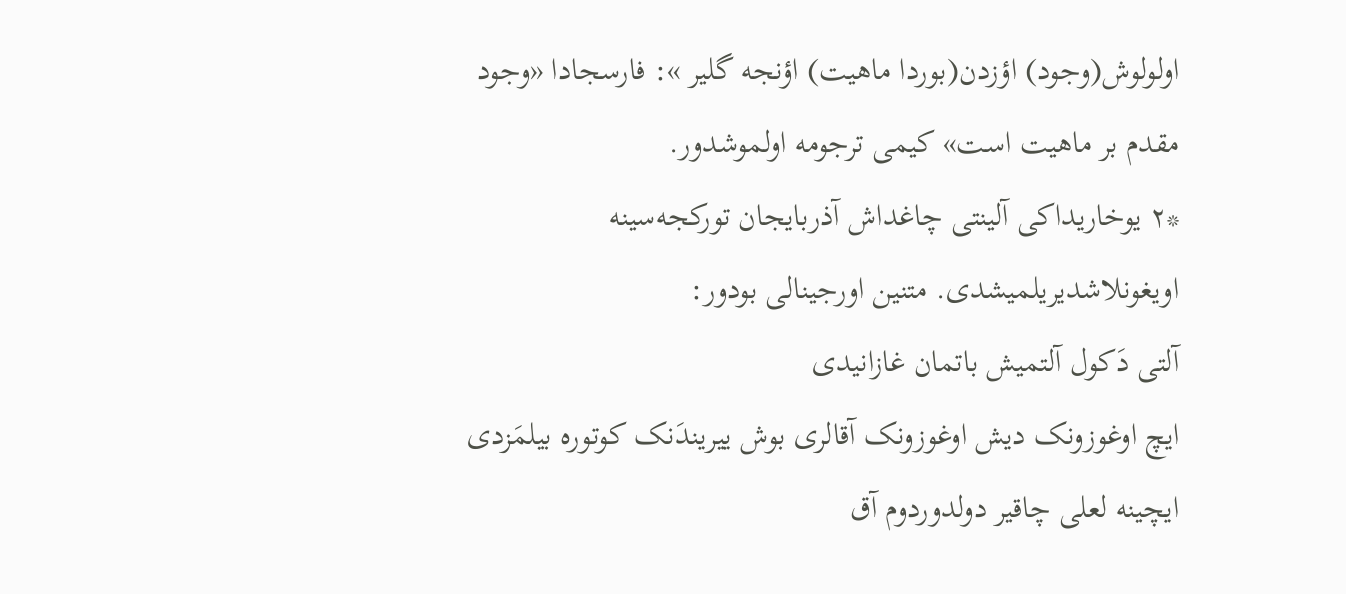اولولوش(وجود) اؤزدن(بوردا ماهیت) اؤنجه گلیر »: فارسجادا «وجود مقدم بر ماهیت است» کیمی ترجومه اولموشدور.
*۲ یوخاریداکی آلینتی چاغداش آذربایجان تورکجه‌سینه اویغونلاشدیریلمیشدی. متنین اورجینالی بودور:
آلتی دَکول آلتمیش باتمان غازانیدی
ایچ اوغوزونک دیش اوغوزونک آقالری بوش ییریندَنک کوتوره بیلمَزدی
ایچینه لعلی چاقیر دولدوردوم آق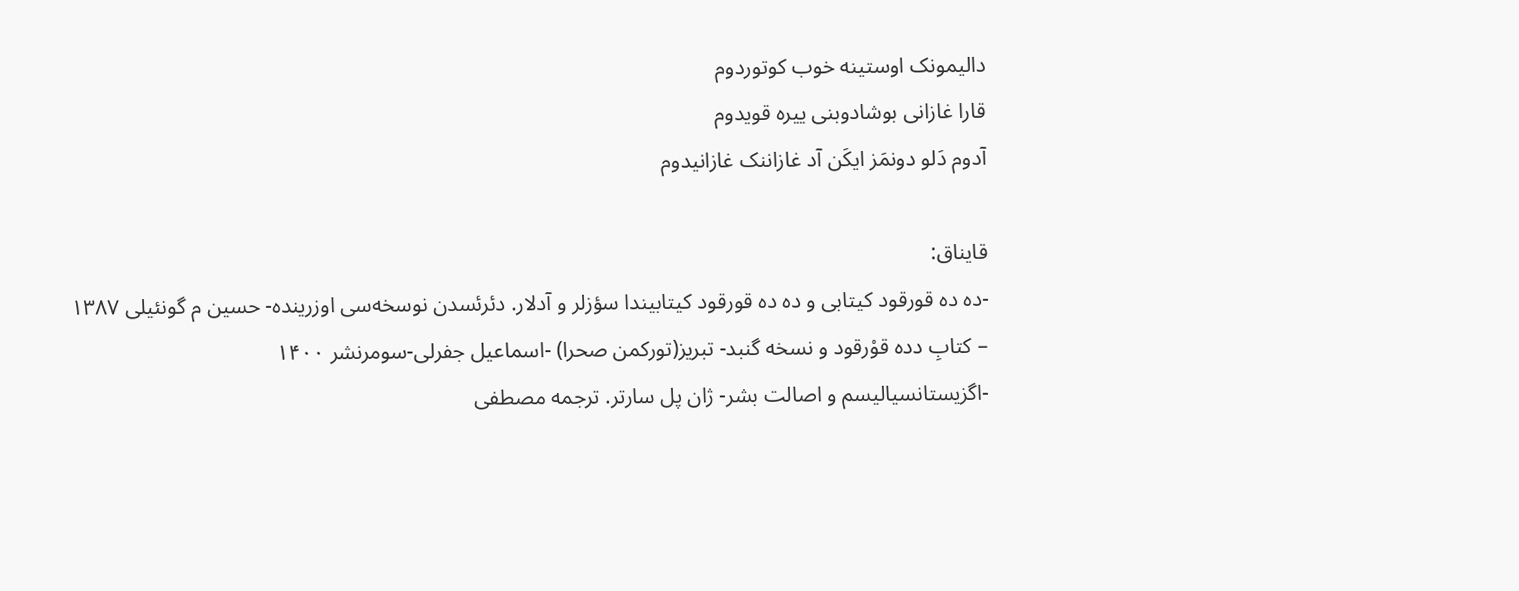دالیمونک اوستینه خوب کوتوردوم
قارا غازانی بوشادوبنی ییره قویدوم
آدوم دَلو دونمَز ایکَن آد غازاننک غازانیدوم

قایناق:
-ده ده قورقود کیتابی و ده ده قورقود کیتابیندا سؤزلر و آدلار. دئرئسدن نوسخه‌سی اوزرینده- حسین م گونئیلی ۱۳۸۷
– کتابِ دده قوْرقود و نسخه گنبد- تبریز(تورکمن صحرا) -اسماعیل جفرلی-سومرنشر ۱۴۰۰
-اگزیستانسیالیسم و اصالت بشر- ژان پل سارتر. ترجمه مصطفی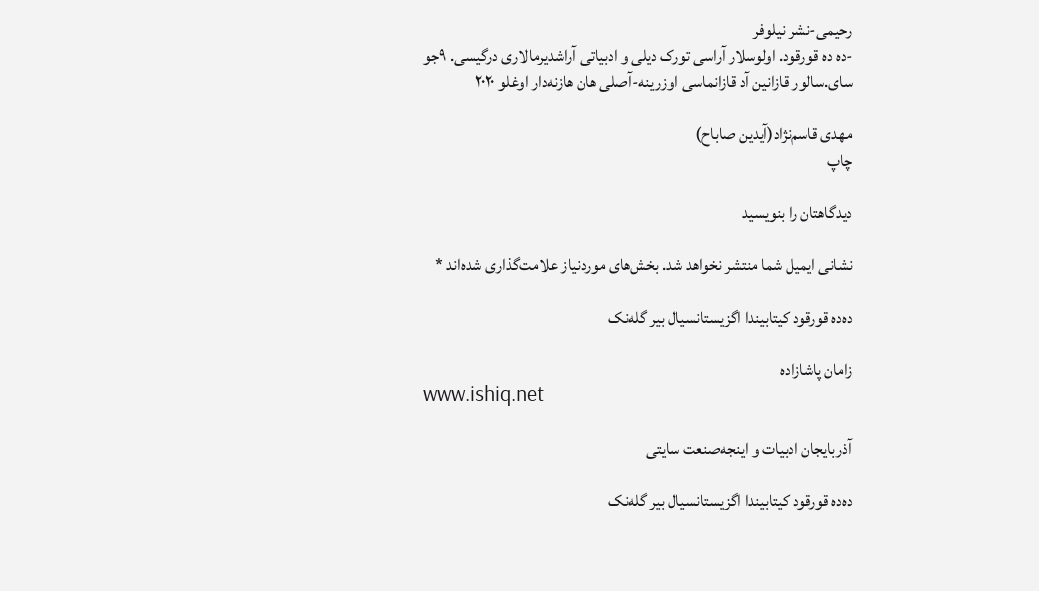رحیمی-نشر نیلوفر
-ده ده قورقود. اولوسلار آراسی تورک دیلی و ادبیاتی آراشدیرمالاری درگیسی. ۹جو سای.سالور قازانین آد قازانماسی اوزرینه-آصلی هان هازنه‌دار اوغلو ۲۰۲۰

مهدی قاسم‌نژاد(آیدین صاباح)
چاپ

دیدگاهتان را بنویسید

نشانی ایمیل شما منتشر نخواهد شد. بخش‌های موردنیاز علامت‌گذاری شده‌اند *

ده‌ده قورقود کیتابیندا اگزیستانسیال بیر گله‌نک

زامان پاشازاده
www.ishiq.net

آذربایجان ادبیات و اینجه‌صنعت سایتی

ده‌ده قورقود کیتابیندا اگزیستانسیال بیر گله‌نک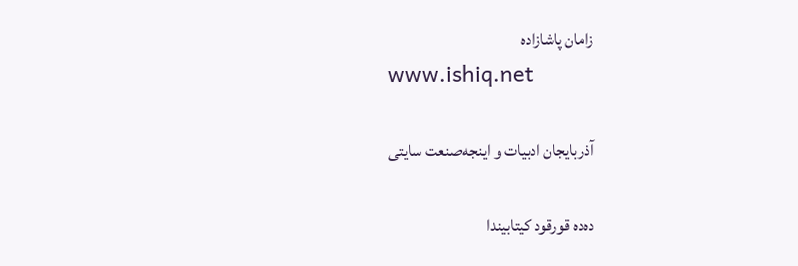زامان پاشازاده
www.ishiq.net

آذربایجان ادبیات و اینجه‌صنعت سایتی

ده‌ده قورقود کیتابیندا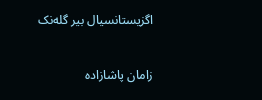اگزیستانسیال بیر گله‌نک

زامان پاشازاده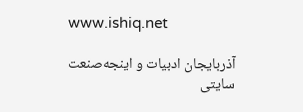www.ishiq.net

آذربایجان ادبیات و اینجه‌صنعت سایتی